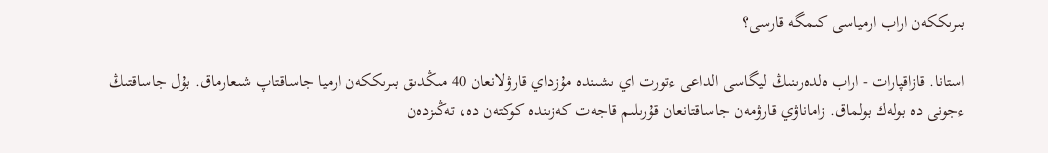بىرىككەن اراب ارمياسى كىمگە قارسى؟

استانا. قازاقپارات - اراب ەلدەرىنىڭ ليگاسى الداعى ءتورت اي ىشىندە مۇزداي قارۋلانعان 40 مىڭدىق بىرىككەن ارميا جاساقتاپ شىعارماق. بۇل جاساقتىڭ ءجونى دە بولەك بولماق. زاماناۋي قارۋمەن جاساقتانعان قۇرىلىم قاجەت كەزىندە كوكتەن دە، تەڭىزدەن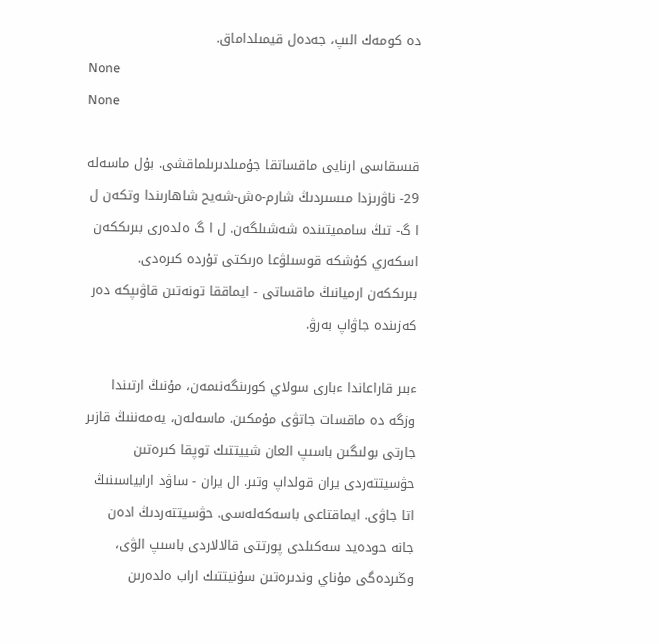دە كومەك الىپ، جەدەل قيمىلداماق.
None
None

قىسقاسى ارنايى ماقساتقا جۇمىلدىرىلماقشى. بۇل ماسەلە 29- ناۋرىزدا مىسىردىڭ شارم-ەش-شەيح شاھارىندا وتكەن ل ا گ- تىڭ سامميتىندە شەشىلگەن. ل ا گ ەلدەرى بىرىككەن اسكەري كۇشكە قوسىلۋعا ەرىكتى تۇردە كىرەدى. بىرىككەن ارميانىڭ ماقساتى - ايماققا تونەتىن قاۋىپكە دەر كەزىندە جاۋاپ بەرۋ.

ءبىر قاراعاندا ءبارى سولاي كورىنگەنىمەن، مۇنىڭ ارتىندا وزگە دە ماقسات جاتۋى مۇمكىن. ماسەلەن، يەمەننىڭ قازىر جارتى بولىگىن باسىپ العان شييتتىك توپقا كىرەتىن حۋسيتتەردى يران قولداپ وتىر. ال يران - ساۋد ارابياسىنىڭ اتا جاۋى. ايماقتاعى باسەكەلەسى. حۋسيتتەردىڭ ادەن جانە حودەيد سەكىلدى پورتتى قالالاردى باسىپ الۋى، وڭىردەگى مۇناي وندىرەتىن سۇنيتتىك اراب ەلدەرىن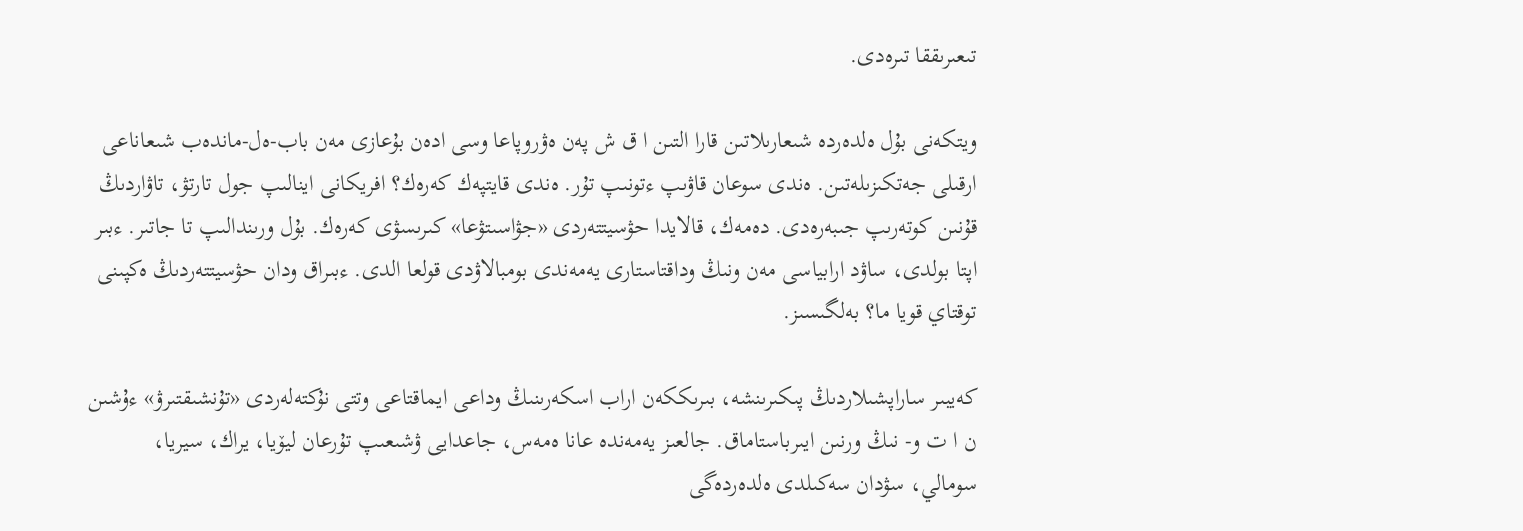تىعىرىققا تىرەدى.

ويتكەنى بۇل ەلدەردە شىعارىلاتىن قارا التىن ا ق ش پەن ەۋروپاعا وسى ادەن بۇعازى مەن باب-ەل-ماندەب شىعاناعى ارقىلى جەتكىزىلەتىن. ەندى سوعان قاۋىپ ءتونىپ تۇر. ەندى قايتپەك كەرەك؟ افريكانى اينالىپ جول تارتۋ، تاۋاردىڭ قۇنىن كوتەرىپ جىبەرەدى. دەمەك، قالايدا حۋسيتتەردى «جۋاسىتۋعا» كىرىسۋى كەرەك. بۇل ورىندالىپ تا جاتىر. ءبىر اپتا بولدى، ساۋد ارابياسى مەن ونىڭ وداقتاستارى يەمەندى بومبالاۋدى قولعا الدى. ءبىراق ودان حۋسيتتەردىڭ ەكپىنى توقتاي قويا ما؟ بەلگىسىز.

كەيبىر ساراپشىلاردىڭ پىكىرىنشە، بىرىككەن اراب اسكەرىنىڭ وداعى ايماقتاعى وتتى نۇكتەلەردى «تۇنشىقتىرۋ» ءۇشىن ن ا ت و- نىڭ ورنىن ايىرباستاماق. جالعىز يەمەندە عانا ەمەس، جاعدايى ۋشىعىپ تۇرعان ليۆيا، يراك، سيريا، سومالي، سۋدان سەكىلدى ەلدەردەگى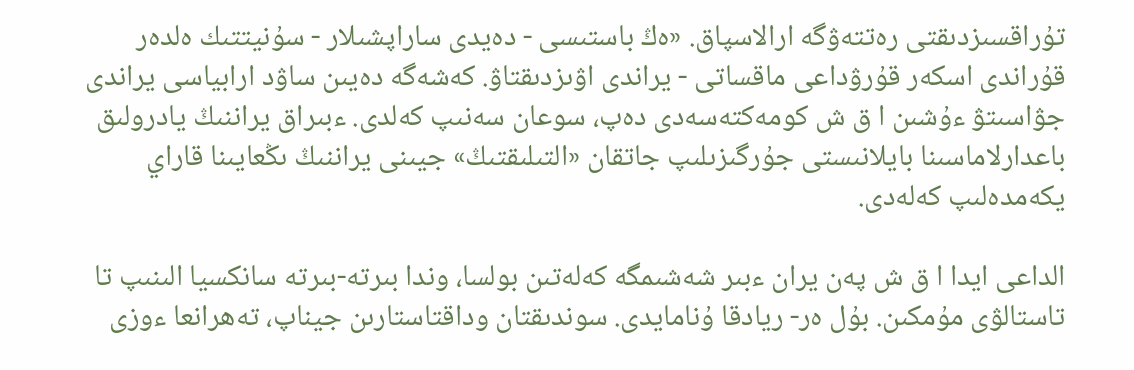تۇراقسىزدىقتى رەتتەۋگە ارالاسپاق. «ەڭ باستىسى - دەيدى ساراپشىلار - سۇنيتتىك ەلدەر قۇراندى اسكەر قۇرۋداعى ماقساتى - يراندى اۋىزدىقتاۋ. كەشەگە دەيىن ساۋد ارابياسى يراندى جۋاسىتۋ ءۇشىن ا ق ش كومەكتەسەدى دەپ، سوعان سەنىپ كەلدى. ءبىراق يراننىڭ يادرولىق باعدارلاماسىنا بايلانىستى جۇرگىزىلىپ جاتقان «التىلىقتىڭ» جيىنى يراننىڭ ىڭعايىنا قاراي يكەمدەلىپ كەلەدى.

الداعى ايدا ا ق ش پەن يران ءبىر شەشىمگە كەلەتىن بولسا، وندا بىرتە-بىرتە سانكسيا الىنىپ تا تاستالۋى مۇمكىن. بۇل ەر- ريادقا ۇنامايدى. سوندىقتان وداقتاستارىن جيناپ، تەھرانعا ءوزى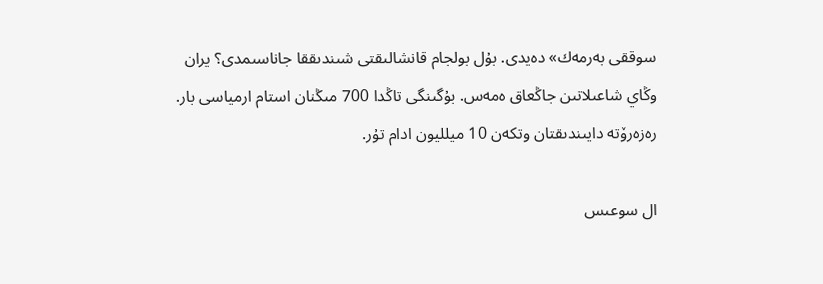سوققى بەرمەك» دەيدى. بۇل بولجام قانشالىقتى شىندىققا جاناسىمدى؟ يران وڭاي شاعىلاتىن جاڭعاق ەمەس. بۇگىنگى تاڭدا 700 مىڭنان استام ارمياسى بار. رەزەرۆتە دايىندىقتان وتكەن 10 ميلليون ادام تۇر.

ال سوعىس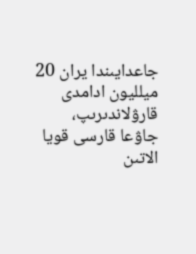جاعدايىندا يران 20 ميلليون ادامدى قارۋلاندىرىپ، جاۋعا قارسى قويا الاتىن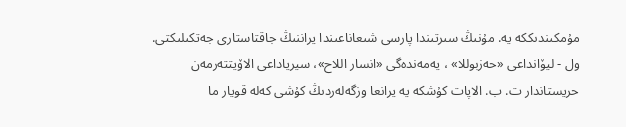مۇمكىندىككە يە. مۇنىڭ سىرتىندا پارسى شىعاناعىندا يراننىڭ جاقتاستارى جەتكىلىكتى. ول - ليۆانداعى «حەزبوللا» ، يەمەندەگى «انسار اللاح»، سيرياداعى الاۆيتتەرمەن حريستاندار ت. ب. الاپات كۇشكە يە يرانعا وزگەلەردىڭ كۇشى كەلە قويار ما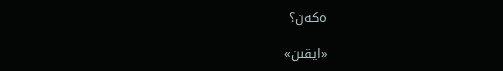ەكەن؟

«ايقىن»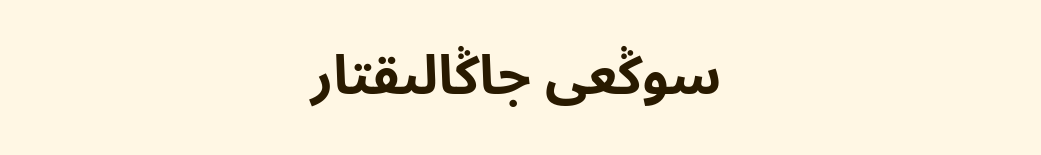سوڭعى جاڭالىقتار